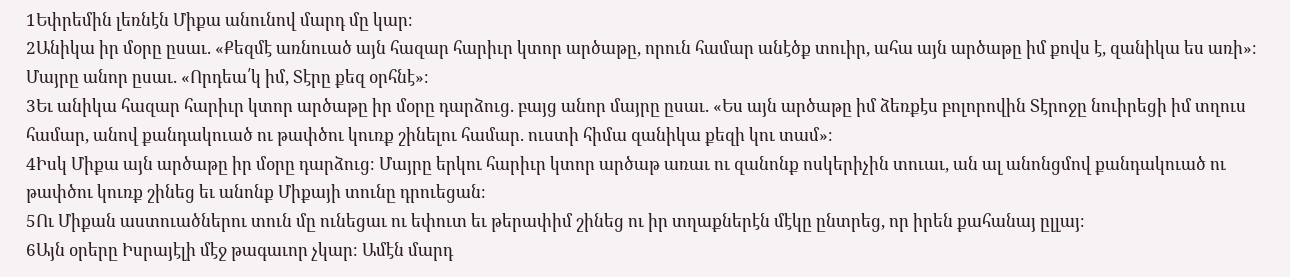1Եփրեմին լեռնէն Միքա անունով մարդ մը կար։
2Անիկա իր մօրը ըսաւ. «Քեզմէ առնուած այն հազար հարիւր կտոր արծաթը, որուն համար անէծք տուիր, ահա այն արծաթը իմ քովս է, զանիկա ես առի»։ Մայրը անոր ըսաւ. «Որդեա՛կ իմ, Տէրը քեզ օրհնէ»։
3Եւ անիկա հազար հարիւր կտոր արծաթը իր մօրը դարձուց. բայց անոր մայրը ըսաւ. «Ես այն արծաթը իմ ձեռքէս բոլորովին Տէրոջը նուիրեցի իմ տղուս համար, անով քանդակուած ու թափծու կուռք շինելու համար. ուստի հիմա զանիկա քեզի կու տամ»։
4Իսկ Միքա այն արծաթը իր մօրը դարձուց։ Մայրը երկու հարիւր կտոր արծաթ առաւ ու զանոնք ոսկերիչին տուաւ, ան ալ անոնցմով քանդակուած ու թափծու կուռք շինեց եւ անոնք Միքայի տունը դրուեցան։
5Ու Միքան աստուածներու տուն մը ունեցաւ ու եփուտ եւ թերափիմ շինեց ու իր տղաքներէն մէկը ընտրեց, որ իրեն քահանայ ըլլայ։
6Այն օրերը Իսրայէլի մէջ թագաւոր չկար։ Ամէն մարդ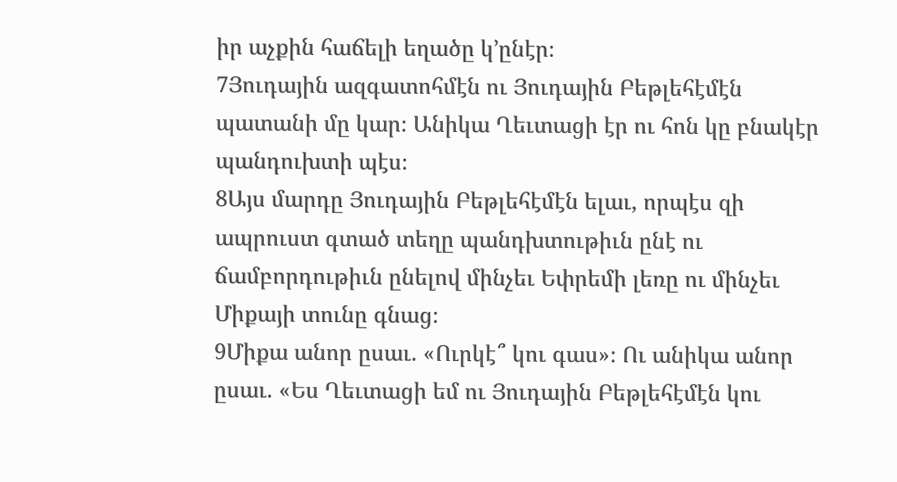իր աչքին հաճելի եղածը կ’ընէր։
7Յուդային ազգատոհմէն ու Յուդային Բեթլեհէմէն պատանի մը կար։ Անիկա Ղեւտացի էր ու հոն կը բնակէր պանդուխտի պէս։
8Այս մարդը Յուդային Բեթլեհէմէն ելաւ, որպէս զի ապրուստ գտած տեղը պանդխտութիւն ընէ ու ճամբորդութիւն ընելով մինչեւ Եփրեմի լեռը ու մինչեւ Միքայի տունը գնաց։
9Միքա անոր ըսաւ. «Ուրկէ՞ կու գաս»։ Ու անիկա անոր ըսաւ. «Ես Ղեւտացի եմ ու Յուդային Բեթլեհէմէն կու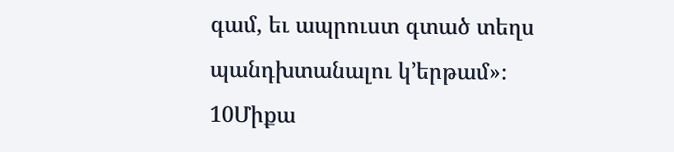գամ, եւ ապրուստ գտած տեղս պանդխտանալու կ’երթամ»։
10Միքա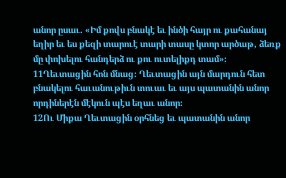անոր ըսաւ. «Իմ քովս բնակէ եւ ինծի հայր ու քահանայ եղիր եւ ես քեզի տարուէ տարի տասը կտոր արծաթ, ձեռք մը փոխելու հանդերձ ու քու ուտելիքդ տամ»։
11Ղեւտացին հոն մնաց։ Ղեւտացին այն մարդուն հետ բնակելու հաւանութիւն տուաւ եւ այս պատանին անոր որդիներէն մէկուն պէս եղաւ անոր։
12Ու Միքա Ղեւտացին օրհնեց եւ պատանին անոր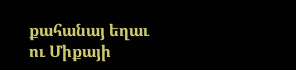քահանայ եղաւ ու Միքայի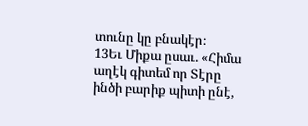տունը կը բնակէր։
13Եւ Միքա ըսաւ. «Հիմա աղէկ գիտեմ որ Տէրը ինծի բարիք պիտի ընէ,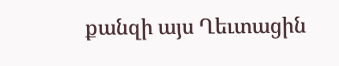քանզի այս Ղեւտացին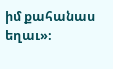իմ քահանաս եղաւ»։